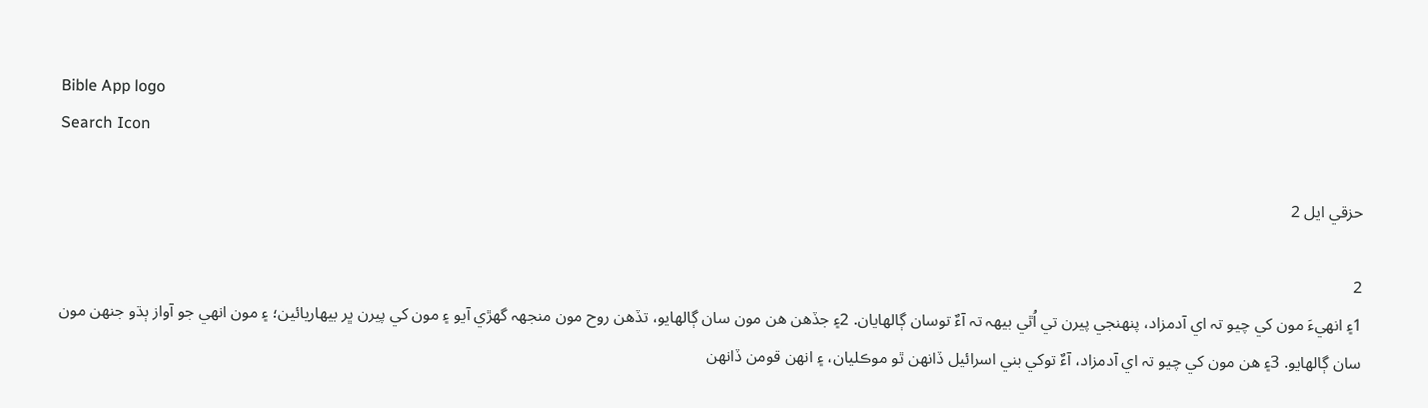Bible App logo
Search Icon

حزقي ايل 2

2
1۽ انهيءَ مون کي چيو تہ اي آدمزاد، پنهنجي پيرن تي اُٿي بيهہ تہ آءٌ توسان ڳالهايان. 2۽ جڏهن هن مون سان ڳالهايو، تڏهن روح مون منجهہ گهڙي آيو ۽ مون کي پيرن ڀر بيهاريائين؛ ۽ مون انهي جو آواز ٻڌو جنهن مون سان ڳالهايو. 3۽ هن مون کي چيو تہ اي آدمزاد، آءٌ توکي بني اسرائيل ڏانهن ٿو موڪليان، ۽ انهن قومن ڏانهن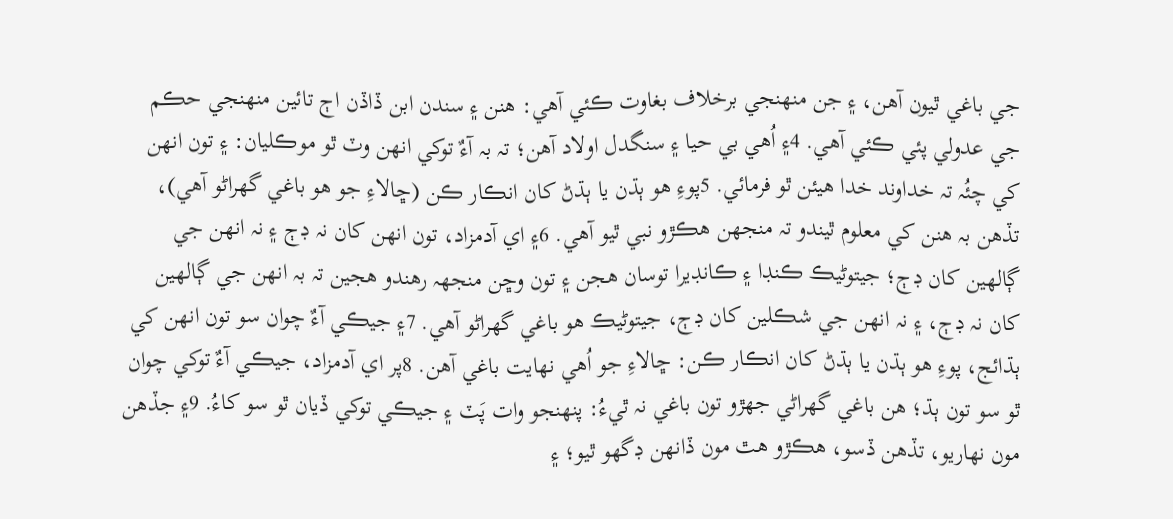جي باغي ٿيون آهن، ۽ جن منهنجي برخلاف بغاوت ڪئي آهي: هنن ۽ سندن ابن ڏاڏن اڄ تائين منهنجي حڪم جي عدولي پئي ڪئي آهي. 4۽ اُهي بي حيا ۽ سنگدل اولاد آهن؛ تہ بہ آءٌ توکي انهن وٽ ٿو موڪليان: ۽ تون انهن کي چئُہ تہ خداوند خدا هيئن ٿو فرمائي. 5پوءِ هو ٻڌن يا ٻڌڻ کان انڪار ڪن (ڇالاءِ جو هو باغي گهراڻو آهي)، تڏهن بہ هنن کي معلوم ٿيندو تہ منجهن هڪڙو نبي ٿيو آهي. 6۽ اي آدمزاد، تون انهن کان نہ ڊڄ ۽ نہ انهن جي ڳالهين کان ڊڄ؛ جيتوڻيڪ ڪنڊا ۽ ڪانڊيرا توسان هجن ۽ تون وڇن منجهہ رهندو هجين تہ بہ انهن جي ڳالهين کان نہ ڊڄ، ۽ نہ انهن جي شڪلين کان ڊڄ، جيتوڻيڪ هو باغي گهراڻو آهي. 7۽ جيڪي آءٌ چوان سو تون انهن کي ٻڌائج، پوءِ هو ٻڌن يا ٻڌڻ کان انڪار ڪن: ڇالاءِ جو اُهي نهايت باغي آهن. 8پر اي آدمزاد، جيڪي آءٌ توکي چوان ٿو سو تون ٻڌ؛ هن باغي گهراڻي جهڙو تون باغي نہ ٿيءُ: پنهنجو وات پَٽ ۽ جيڪي توکي ڏيان ٿو سو کاءُ. 9۽ جڏهن مون نهاريو، تڏهن ڏسو، هڪڙو هٿ مون ڏانهن ڊگهو ٿيو؛ ۽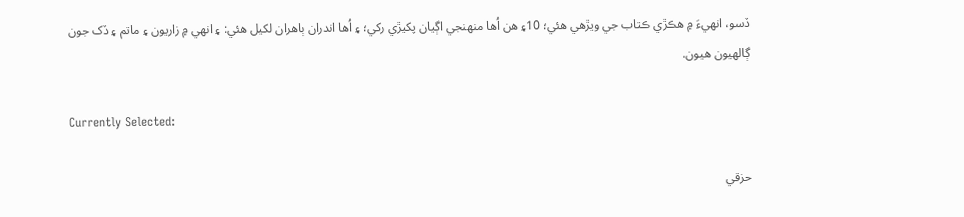ڏسو، انهيءَ ۾ هڪڙي ڪتاب جي ويڙهي هئي؛ 10۽ هن اُها منهنجي اڳيان پکيڙي رکي؛ ۽ اُها اندران ٻاهران لکيل هئي: ۽ انهي ۾ زاريون ۽ ماتم ۽ ڏک جون ڳالهيون هيون.

Currently Selected:

حزقي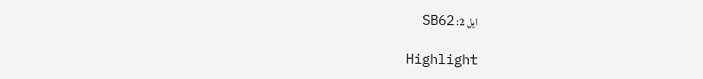ايل 2: SB62

Highlight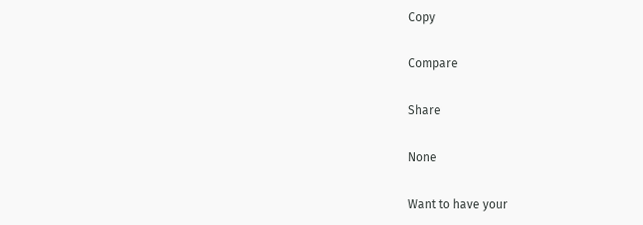Copy

Compare

Share

None

Want to have your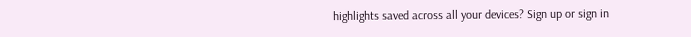highlights saved across all your devices? Sign up or sign in